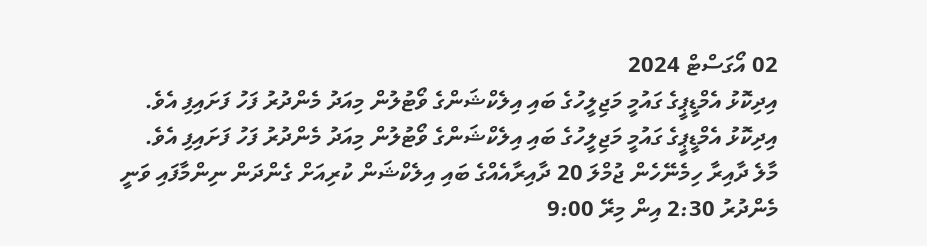02 އޯގަސްޓް 2024
އިދިކޮޅު އެމްޑީޕީގެ ގައުމީ މަޖިލީހުގެ ބައި އިލެކްޝަންގެ ވޯޓުލުން މިއަދު މެންދުރު ފަހު ފަށައިފި އެވެ.
އިދިކޮޅު އެމްޑީޕީގެ ގައުމީ މަޖިލީހުގެ ބައި އިލެކްޝަންގެ ވޯޓުލުން މިއަދު މެންދުރު ފަހު ފަށައިފި އެވެ.
މާލެ ދާއިރާ ހިމެނޭހެން ޖުމްލަ 20 ދާއިރާއެއްގެ ބައި އިލެކްޝަން ކުރިއަށް ގެންދަން ނިންމާފައި ވަނީ މެންދުރު 2:30 އިން މިރޭ 9:00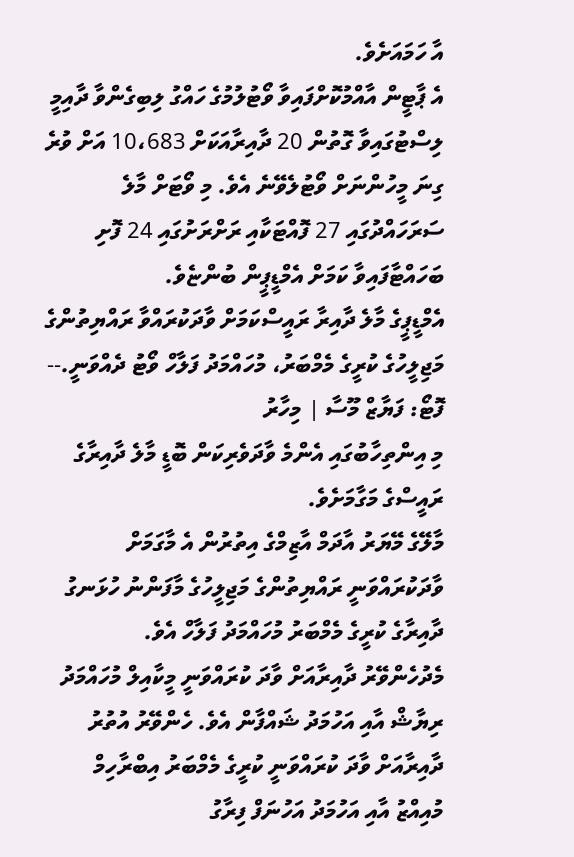އާ ހަމައަށެވެ.
އެ ޕާޓީން އާއްމުކޮށްފައިވާ ވޯޓުލުމުގެ ހައްގު ލިބިގެންވާ ދާއިމީ ލިސްޓުގައިވާ ގޮތުން 20 ދާއިރާއަކަށް 10،683 އަށް ވުރެ ގިނަ މީހުންނަށް ވޯޓުލެވޭނެ އެވެ. މި ވޯޓަށް މާލެ ސަރަހައްދުގައި 27 ފޮއްޓަކާއި ރަށްރަށުގައި 24 ފޮށި ބަހައްޓާފައިވާ ކަމަށް އެމްޑީޕީން ބުންޏެވެ.
އެމްޑީޕީގެ މާލެ ދާއިރާ ރައީސްކަމަށް ވާދަކުރައްވާ ރައްޔިތުންގެ މަޖިލީހުގެ ކުރީގެ މެމްބަރު، މުހައްމަދު ފަލާހް ވޯޓު ދެއްވަނީ.-- ފޮޓޯ: ފަޔާޒް މޫސާ | މިހާރު
މި އިންތިހާބުގައި އެންމެ ވާދަވެރިކަން ބޮޑީ މާލެ ދާއިރާގެ ރައީސްގެ މަގާމަށެވެ.
މާލޭގެ މޭޔަރު އާދަމް އާޒިމްގެ އިތުރުން އެ މާގަމަށް ވާދަކުރައްވަނީ ރައްޔިތުންގެ މަޖިލީހުގެ މާފަންނު ހުޅަނގު ދާއިރާގެ ކުރީގެ މެމްބަރު މުހައްމަދު ފަލާހް އެވެ.
މެދުހެންވޭރު ދާއިރާއަށް ވާދަ ކުރައްވަނީ މީކާއިލް މުހައްމަދު ރިޔާޝް އާއި އަހުމަދު ޝައްފާން އެވެ. ހެންވޭރު އުތުރު ދާއިރާއަށް ވާދަ ކުރައްވަނީ ކުރީގެ މެމްބަރު އިބްރާހިމް މުއިއްޒު އާއި އަހުމަދު އަހުނަފް ފިރާގު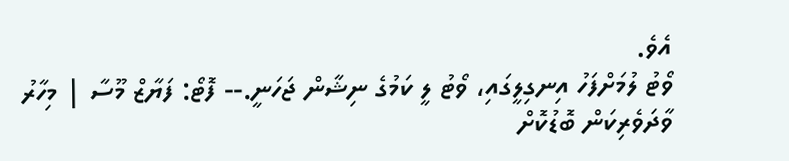އެވެ.
ވޯޓު ލުމަށްފަހު އިނގިލީގައި، ވޯޓު ލީ ކަމުގެ ނިޝާން ޖަހަނީ.-- ފޮޓޯ: ފަޔާޒް މޫސާ | މިހާރު
ވާދަވެރިކަން ބޮޑުކޮށް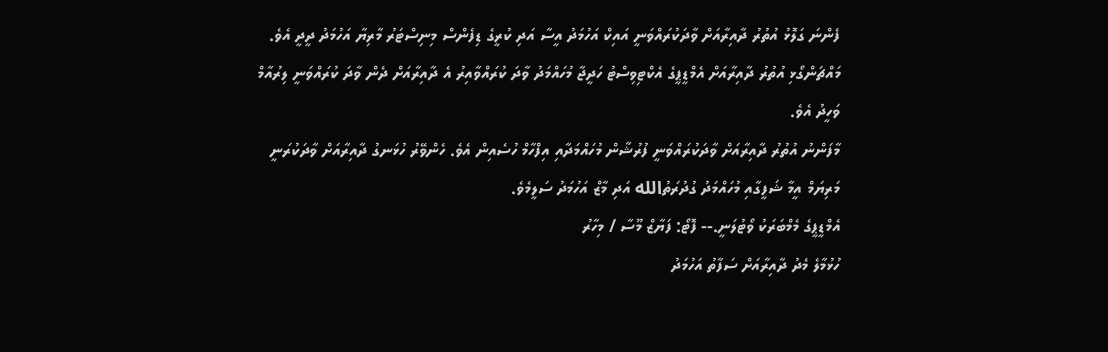ފެންނަ ގަލޮޅު އުތުރު ދާއިރާއަށް ވާދަކުރައްވަނީ އައިކް އަހުމަދު އީސާ އަދި ކުރީގެ ޑިފެންސް މިނިސްޓަރު މާރިޔާ އަހުމަދު ދީދީ އެވެ.
މައްޗަންގޯޅި އުތުރު ދާއިރާއަށް އެމްޑީޕީގެ އެކްޓިވިސްޓު ހަދީޖާ މުހައްމަދު ވާދަ ކުރައްވާއިރު އެ ދާއިރާއަށް ދެން ވާދަ ކުރައްވަނީ ލިރުއާމް ވަހީދު އެވެ.
މާފަންނު އުތުރު ދާއިރާއަށް ވާދަކުރައްވަނީ ފުރުޝާން މުހައްމަދާއި އިފްހާމް ހުސެއިން އެވެ. ހެންވޭރު ހުޅަނގު ދާއިރާއަށް ވާދަކުރަނީ މަރިޔަމް އީމާ ޝަފީގާއި މުހައްމަދު ގުދުރަތުالله އަދި މާޒް އަހުމަދު ސަލީމެވެ.
އެމްޑީޕީގެ މެމްބަރަކު ވޯޓުލަނީ.-- ފޮޓޯ: ފަޔާޒް މޫސާ / މިހާރު
ހުޅުމާލެ މެދު ދާއިރާއަށް ސަފާތު އަހުމަދު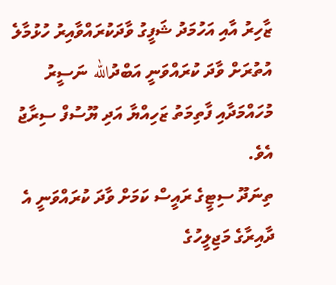ޒާހިރު އާއި އަހުމަދު ޝަފީގު ވާދަކުރައްވާއިރު ހުޅުމާލެ އުތުރަށް ވާދަ ކުރައްވަނީ އަބްދުالله ނަސީރު މުހައްމަދާއި ފާތިމަތު ޒަހިއްޔާ އަދި ޔޫސުފް ސިރާޖު އެވެ.
ތިނަދޫ ސިޓީގެ ރައީސް ކަމަށް ވާދަ ކުރައްވަނީ އެ ދާއިރާގެ މަޖިލީހުގެ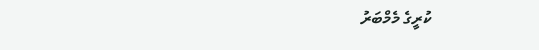ކުރީގެ މެމްބަރު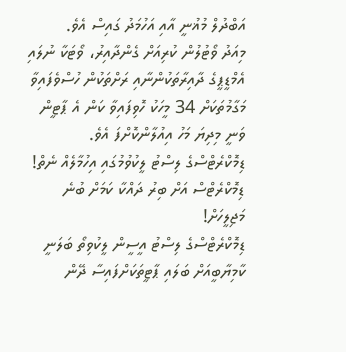އަބްދުލް މުޣުނީ އާއި އަހުމަދު ގައިސް އެވެ.
މިއަދު ވޯޓުލުން ކުރިއަށް ގެންދާއިރު، ވޯޓަކާ ނުލައި އެމްޑީޕީގެ ދާއިރާތަކުންނާއި ރަށްތަކުން ހުސްވެފައިވާ މަގާމުތަކަށް 34 މީހަކު ހޮވިފައިވާ ކަން އެ ޕާޓީން ވަނީ މިދިޔަ މަހު އިއުލާންކޮށްފަ އެވެ.
ޑިމޮކްރެޓްސްގެ ލިސްޓު ލީކުވުމުގައި އިހުމާލެއް ނެތް!
ޑިމޮކްރެޓްސް އަށް ބިރު ދައްކާ ކަމަށް ބުނެ މަޖިލީހަށް!
ޑިމޮކްރެޓްސްގެ ލިސްޓު އީސީން ލީކުވިތޯ ބަލަނީ
ކާމިޔާބީއަށް ބަލައި ޕާޓީތަކަށްފައިސާ ދޭން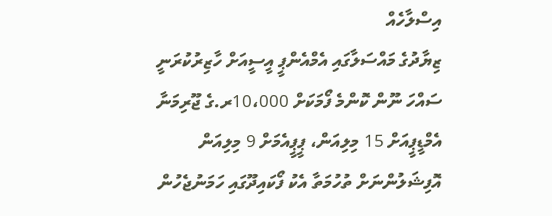އިސްލާހެއް
ޒިޔާދުގެ މައްސަލާގައި އެމްއެންޕީ އީސީއަށް ހާޒިރުކުރަނީ
ސައްހަ ނޫން ކޮންމެ ފޯމަކަށް 10،000ރ.ގެ ޖޫރިމަނާ
އެމްޑީޕީއަށް 15 މިލިއަން، ޕީޕީއެމަށް 9 މިލިއަން
އޮފިޝަލުންނަށް ތުހުމަތާ އެކު ފޯކައިދޫގައި ހަމަނުޖެހުން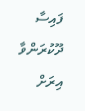ފައިސާ ދޫކުރަންވާ އިރަށް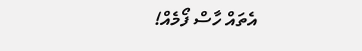އެތައް ހާސް ފޯމެއް!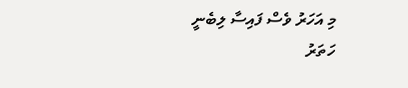މި އަހަރު ވެސް ފައިސާ ލިބެނީ ހަތަރު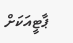ޕާޓީއަކަށް